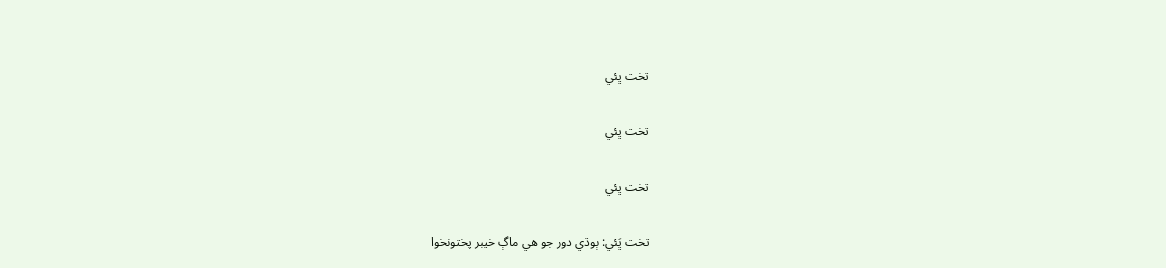تخت ڀئي

تخت ڀئي

تخت ڀئي

تخت ڀَئي: ٻوڌي دور جو هي ماڳ خيبر پختونخوا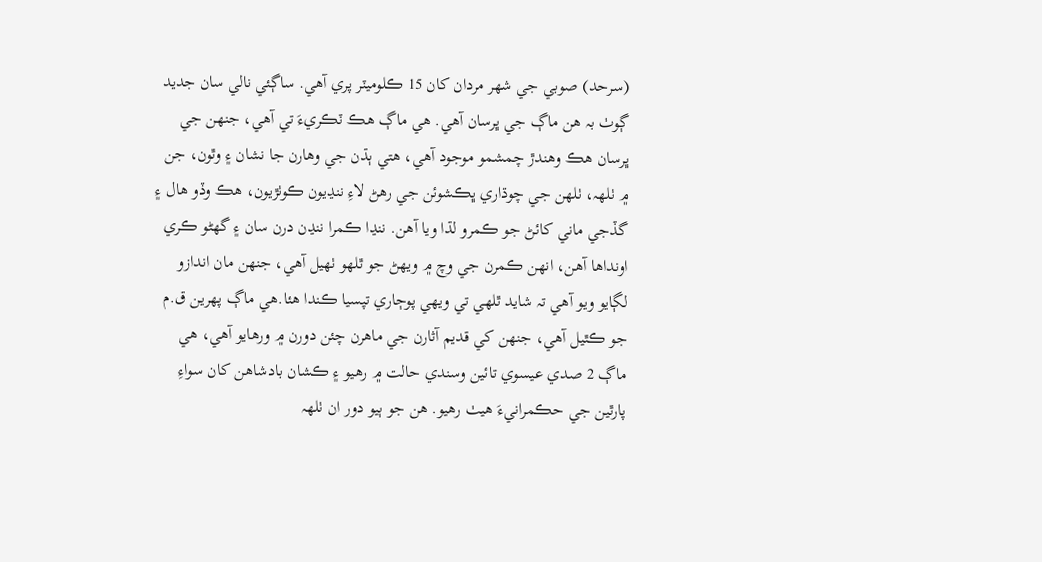(سرحد) صوبي جي شھر مردان کان 15 ڪلوميٽر پري آهي. ساڳئي نالي سان جديد ڳوٺ بہ هن ماڳ جي ڀرسان آهي. هي ماڳ هڪ ٽڪريءَ تي آهي، جنهن جي ڀرسان هڪ وهندڙ چمشمو موجود آهي، هتي ٻڌن جي وهارن جا نشان ۽ وٿون، جن ۾ ٺلھہ، ٺلهن جي چوڌاري ڀڪشوئن جي رهڻ لاءِ ننڍيون ڪوٺڙيون، هڪ وڏو هال ۽ گڏجي ماني کائڻ جو ڪمرو لڌا ويا آهن. ننڍا ڪمرا ننڍن درن سان ۽ گهڻو ڪري اونداها آهن، انهن ڪمرن جي وچ ۾ ويهڻ جو ٿلهو ٺهيل آهي، جنهن مان اندازو لڳايو ويو آهي تہ شايد ٿلهي تي ويهي پوڄاري تپسيا ڪندا هئا.هي ماڳ پهرين ق.م جو ڪٿيل آهي، جنهن کي قديم آثارن جي ماهرن چئن دورن ۾ ورهايو آهي، هي ماڳ 2 صدي عيسوي تائين وسندي حالت ۾ رهيو ۽ ڪشان بادشاهن کان سواءِ پارٿين جي حڪمرانيءَ هيٺ رهيو. هن جو ٻيو دور ان ٺلھہ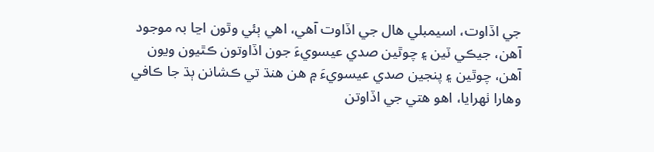جي اڏاوت، اسيمبلي هال جي اڏاوت آهي، اهي ٻئي وٿون اڃا بہ موجود آهن، جيڪي ٽين ۽ چوٿين صدي عيسويءَ جون اڏاوتون ڪٿيون ويون آهن، چوٿين ۽ پنجين صدي عيسويءَ ۾ هن هنڌ تي ڪشانن ٻڌ جا ڪافي وهارا ٺهرايا، اهو هتي جي اڏاوتن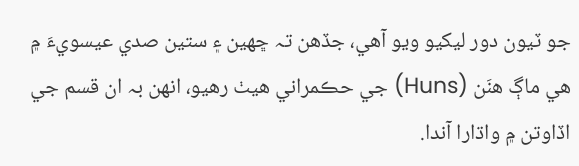جو ٽيون دور ليکيو ويو آهي، جڏهن تہ ڇهين ۽ ستين صدي عيسويءَ ۾ هي ماڳ هنَن (Huns) جي حڪمراني هيٺ رهيو، انهن بہ ان قسم جي اڏاوتن ۾ واڌارا آندا.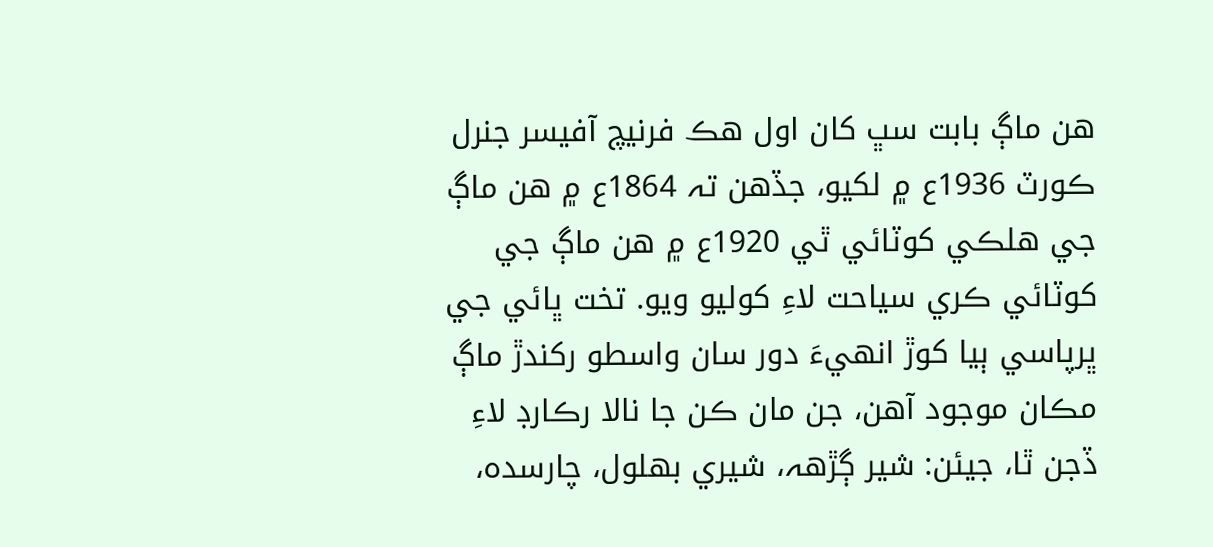هن ماڳ بابت سڀ کان اول هڪ فرنيچ آفيسر جنرل ڪورٽ 1936ع ۾ لکيو، جڏهن تہ 1864ع ۾ هن ماڳ جي هلڪي کوٽائي ٿي 1920ع ۾ هن ماڳ جي کوٽائي ڪري سياحت لاءِ کوليو ويو. تخت ڀائي جي ڀرپاسي ٻيا کوڙ انهيءَ دور سان واسطو رکندڙ ماڳ مڪان موجود آهن، جن مان ڪن جا نالا رڪارڊ لاءِ ڏجن ٿا، جيئن: شير ڳڙھہ، شيري بهلول، چارسده،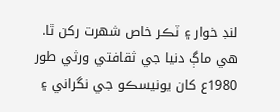لنڊ خوار ۽ ٽڪر خاص شھرت رکن ٿا. هي ماڳ دنيا جي ثقافتي ورثي طور 1980ع کان يونيسڪو جي نگراني ۽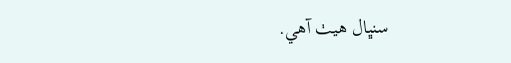سنڀال هيٺ آهي.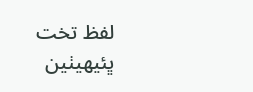لفظ تخت ڀئيھيٺين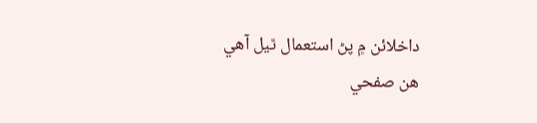داخلائن ۾ پڻ استعمال ٿيل آھي
هن صفحي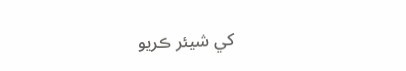کي شيئر ڪريو